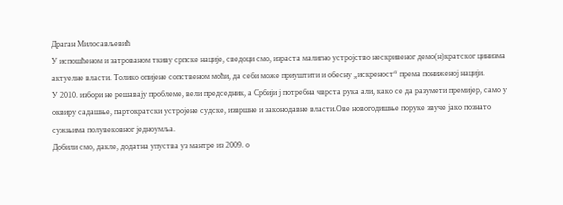Драган Милосављевић
У испошћеном и затрованом ткиву српске нације, сведоци смо, израста малигно устројство нескривеног демо(н)кратског цинизма актуелне власти. Толико опијене сопственом моћи, да себи може приуштити и обесну „искреност“ према пониженој нацији.
У 2010. избори не решавају проблеме, вели председник, а Србији ј потребна чврста рука али, како се да разумети премијер, само у оквиру садашње, партократски устројене судске, извршне и законодавне власти.Ове новогодишње поруке звуче јако познато сужњима полувековног једноумља.
Добили смо, дакле, додатна упуства уз мантре из 2009. о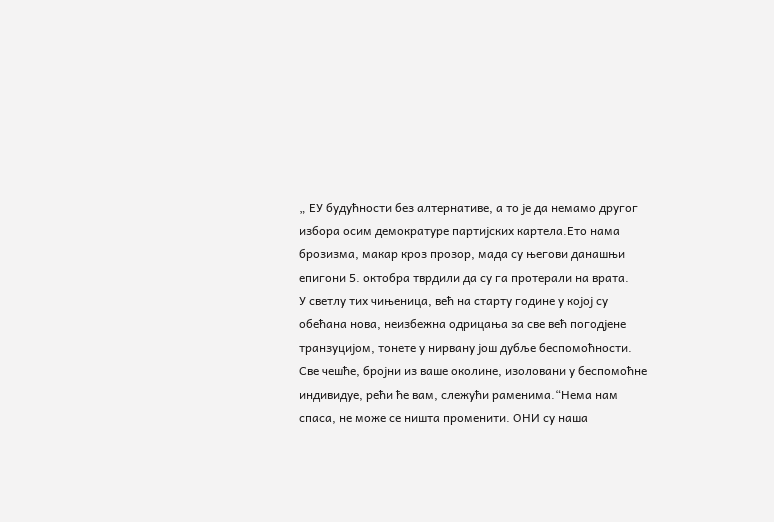„ ЕУ будућности без алтернативе, а то је да немамо другог избора осим демократуре партијских картела.Ето нама брозизма, макар кроз прозор, мада су његови данашњи епигони 5. октобра тврдили да су га протерали на врата.
У светлу тих чињеница, већ на старту године у којој су обећана нова, неизбежна одрицања за све већ погодјене транзуцијом, тонете у нирвану још дубље беспомоћности.
Све чешће, бројни из ваше околине, изоловани у беспомоћне индивидуе, рећи ће вам, слежући раменима.“Нема нам спаса, не може се ништа променити. ОНИ су наша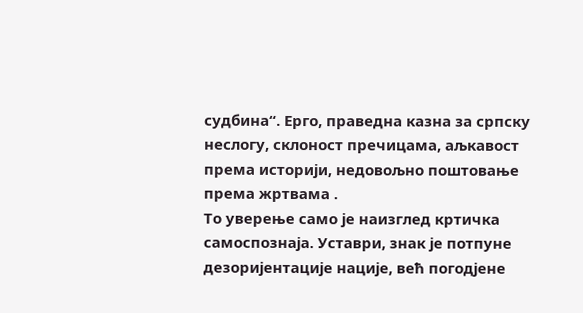судбина“. Ерго, праведна казна за српску неслогу, склоност пречицама, аљкавост према историји, недовољно поштовање према жртвама .
То уверење само је наизглед кртичка самоспознаја. Уставри, знак је потпуне дезоријентације нације, већ погодјене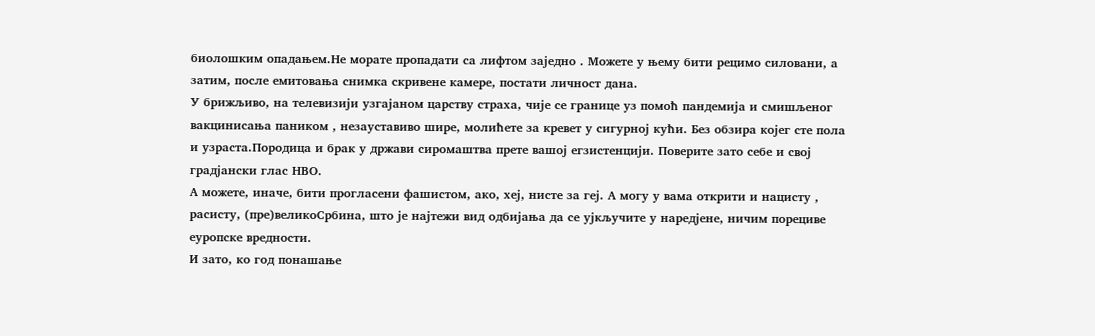биолошким опадањем.Не морате пропадати са лифтом заједно . Можете у њему бити рецимо силовани, а затим, после емитовања снимка скривене камере, постати личност дана.
У брижљиво, на телевизији узгајаном царству страха, чије се границе уз помоћ пандемија и смишљеног вакцинисања паником , незауставиво шире, молићете за кревет у сигурној кући. Без обзира којег сте пола и узраста.Породица и брак у држави сиромаштва прете вашој егзистенцији. Поверите зато себе и свој градјански глас НВО.
А можете, иначе, бити прогласени фашистом, ако, хеј, нисте за геј. А могу у вама открити и нацисту , расисту, (пре)великоСрбина, што је најтежи вид одбијања да се ујкључите у наредјене, ничим порециве еуропске вредности.
И зато, ко год понашање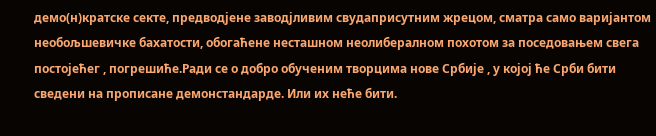демо(н)кратске секте, предводјене заводјливим свудаприсутним жрецом, сматра само варијантом необољшевичке бахатости, обогаћене несташном неолибералном похотом за поседовањем свега постојећег , погрешиће.Ради се о добро обученим творцима нове Србије , у којој ће Срби бити сведени на прописане демонстандарде. Или их неће бити.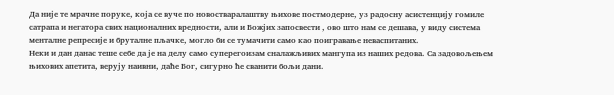Да није те мрачне поруке, која се вуче по новостваралаштву њихове постмодерне, уз радосну асистенцију гомиле сатрапа и негатора свих националних вредности, али и Божјих запосвести , ово што нам се дешава, у виду система менталне репресије и бруталне пљачке, могло би се тумачити само као поигравање неваспитаних.
Неки и дан данас теше себе да је на делу само суперегоизам сналажљивих мангупа из наших редова. Са задовољењем њихових апетита, верују наивни, даће Бог, сигурно ће сванити бољи дани.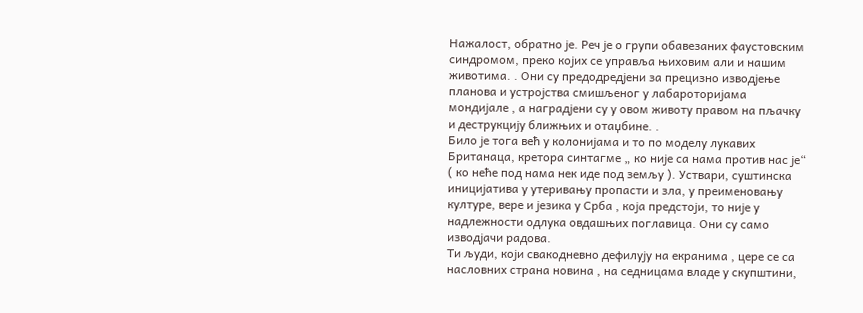Нажалост, обратно је. Реч је о групи обавезаних фаустовским синдромом, преко којих се управља њиховим али и нашим животима. . Они су предодредјени за прецизно изводјење планова и устројства смишљеног у лабароторијама мондијале , а наградјени су у овом животу правом на пљачку и деструкцију ближњих и отаџбине. .
Било је тога већ у колонијама и то по моделу лукавих Британаца, кретора синтагме „ ко није са нама против нас је“ ( ко неће под нама нек иде под земљу ). Уствари, суштинска иницијатива у утеривању пропасти и зла, у преименовању културе, вере и језика у Срба , која предстоји, то није у надлежности одлука овдашњих поглавица. Они су само изводјачи радова.
Ти људи, који свакодневно дефилују на екранима , цере се са насловних страна новина , на седницама владе у скупштини,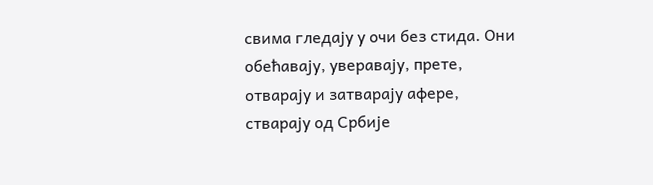свима гледају у очи без стида. Они обећавају, уверавају, прете, отварају и затварају афере, стварају од Србије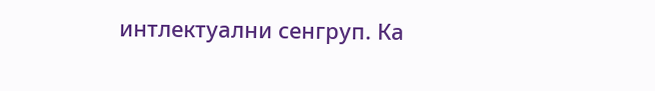интлектуални сенгруп. Ка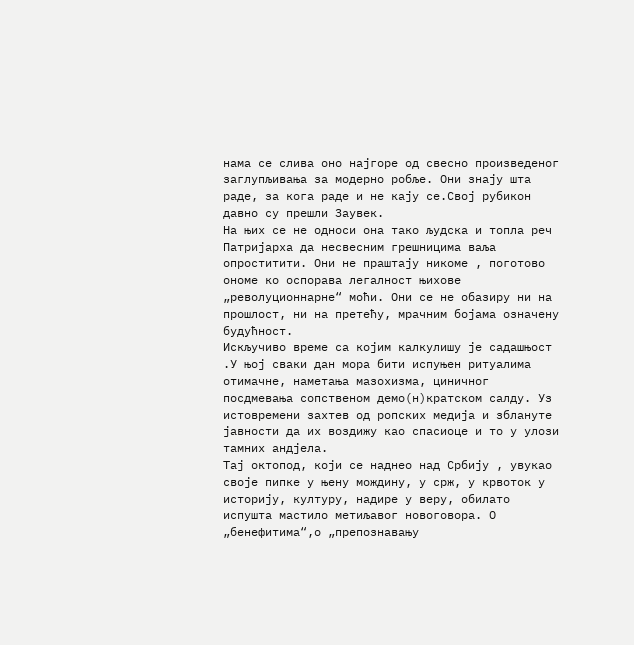нама се слива оно најгоре од свесно произведеног заглупљивања за модерно робље. Они знају шта раде, за кога раде и не кају се.Свој рубикон давно су прешли Заувек.
На њих се не односи она тако људска и топла реч Патријарха да несвесним грешницима ваља опроститити. Они не праштају никоме , поготово ономе ко оспорава легалност њихове „револуционнарне“ моћи. Они се не обазиру ни на прошлост, ни на претећу, мрачним бојама означену будућност.
Искључиво време са којим калкулишу је садашњост .У њој сваки дан мора бити испуњен ритуалима отимачне, наметања мазохизма, циничног посдмевања сопственом демо(н)кратском салду. Уз истовремени захтев од ропских медија и зблануте јавности да их воздижу као спасиоце и то у улози тамних андјела.
Тај октопод, који се наднео над Србију , увукао своје пипке у њену мождину, у срж, у крвоток у историју, културу, надире у веру, обилато испушта мастило метиљавог новоговора. О „бенефитима“,о „препознавању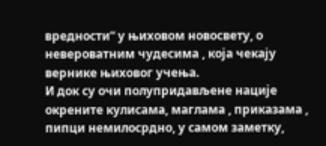вредности“ у њиховом новосвету, о невероватним чудесима , која чекају вернике њиховог учења.
И док су очи полупридављене нације окрените кулисама, маглама , приказама , пипци немилосрдно, у самом заметку,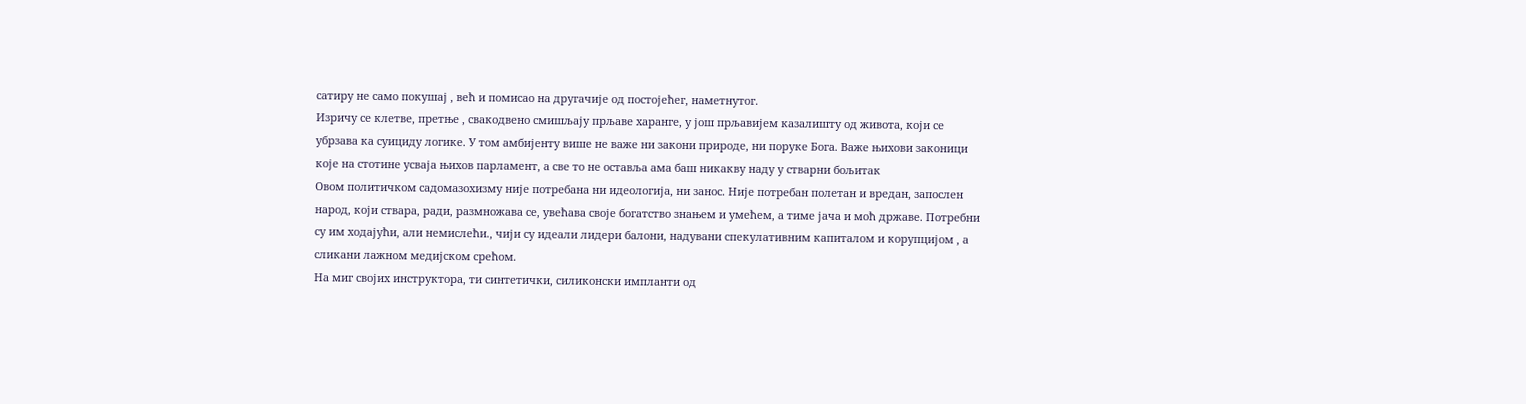сатиру не само покушај , већ и помисао на другачије од постојећег, наметнутог.
Изричу се клетве, претње , свакодвено смишљају прљаве харанге, у још прљавијем казалишту од живота, који се убрзава ка суициду логике. У том амбијенту више не важе ни закони природе, ни поруке Бога. Важе њихови законици које на стотине усваја њихов парламент, а све то не оставља ама баш никакву наду у стварни бољитак
Овом политичком садомазохизму није потребана ни идеологија, ни занос. Није потребан полетан и вредан, запослен народ, који ствара, ради, размножава се, увећава своје богатство знањем и умећем, а тиме јача и моћ државе. Потребни су им ходајући, али немислећи., чији су идеали лидери балони, надувани спекулативним капиталом и корупцијом , а сликани лажном медијском срећом.
На миг својих инструктора, ти синтетички, силиконски импланти од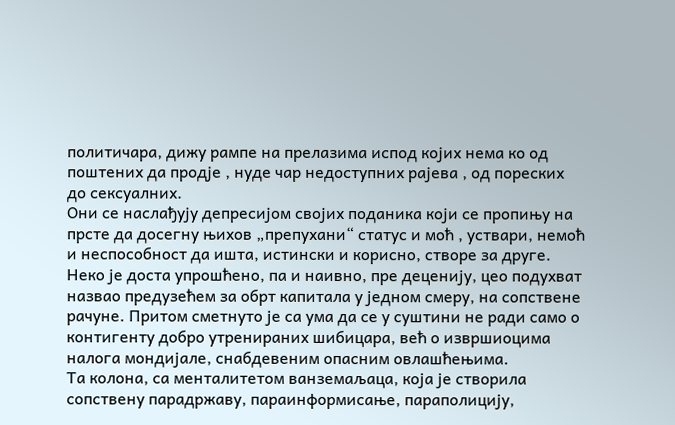политичара, дижу рампе на прелазима испод којих нема ко од поштених да продје , нуде чар недоступних рајева , од пореских до сексуалних.
Они се наслађују депресијом својих поданика који се пропињу на прсте да досегну њихов „препухани“ статус и моћ , уствари, немоћ и неспособност да ишта, истински и корисно, створе за друге.
Неко је доста упрошћено, па и наивно, пре деценију, цео подухват назвао предузећем за обрт капитала у једном смеру, на сопствене рачуне. Притом сметнуто је са ума да се у суштини не ради само о контигенту добро утренираних шибицара, већ о извршиоцима налога мондијале, снабдевеним опасним овлашћењима.
Та колона, са менталитетом ванземаљаца, која је створила сопствену парадржаву, параинформисање, параполицију,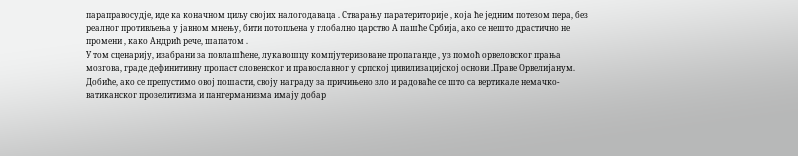параправосудје, иде ка коначном циљу својих налогодаваца . Стварању паратериторије , која ће једним потезом пера, без реалног противљења у јавном мнењу, бити потопљена у глобално царство А пашће Србија, ако се нешто драстично не промени , како Андрић рече, шапатом .
У том сценарију, изабрани за повлашћене, лукавошцу компјутеризоване пропаганде , уз помоћ орвеловског прања мозгова, граде дефинитивну пропаст словенског и православног у српској цивилизацијској основи .Праве Орвелијанум.
Добиће, ако се препустимо овој пошасти, своју награду за причињено зло и радоваће се што са вертикале немaчко-ватиканског прозелитизма и пангерманизма имају добар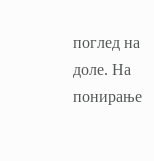поглед на доле. На понирање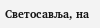Светосавља, на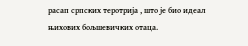расап српских теротрија , што је био идеал њихових бољшевичких отаца.